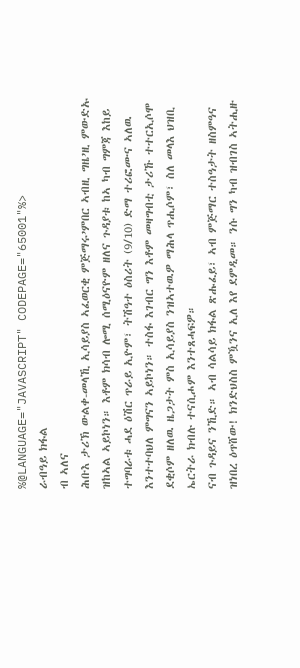%@LANGUAGE="JAVASCRIPT" CODEPAGE="65001"%>
ራብዓይ ክፋል
ብ ኣለና
ሕቡእ ታሪኽ ውልቀ-መላኺ ኢሳይያስ ኣፈወርቂ ምጅማሩ’ምበር ኣብዚ ግዜ’ዚ ምውድኡ ዝከኣል ኣይኮነን። እቶም ክሳብ ሎሚ ሰሚዕናዮም ዘለና ጉዳያቱ ከኣ ካብ ግምጃ እከይ ተግባራቱ ሓደ ዕሽር ጥራይ ኢዮም፣ ትሽዓተ ዕስሪት (9/10) ድማ ተሪፎሙና ኣለዉ እንተተባህለ ምግናን ኣይኮነን። ተስፋ እገብር ግን እቶም መዛግብቲ ታሪኹ ተተርኢሶሞ ደቂሶም ዘለዉ ዜጋታት ምስ ኢሳይያስ ንዝኣተዉዎ ማሕላ ጥሒሶም፣ ስለ መላእ ህዝቢ ኤርትራ ክብሉ ተናሲሖም እንተጸሓፍዎ።
ናብ ጉዳይና ንኺድ። ኣብ ሳልሳይ ክፋል ጽሑፈይ፣ ኣብ ምጅማር ተስዓታት ዘስምዓና ዝነበረ ዕጥሸው! ክንድህስስ ምዃንና ኢለ እየ ደምዲመ። ንሱ ግን ካብ ዝብገስ ኣትሒዙ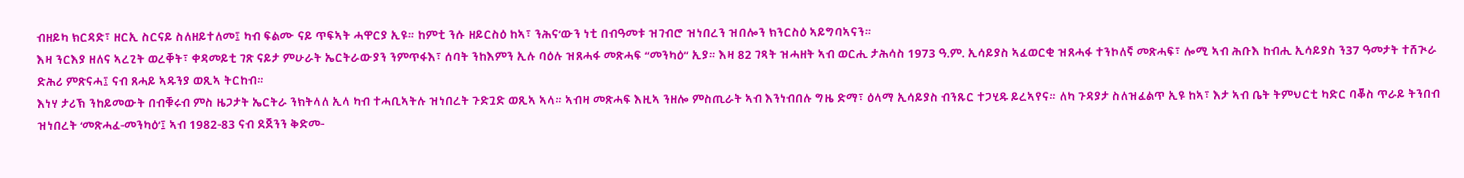ብዘይካ ክርዳድ፣ ዘርኢ ስርናይ ስለዘይተለመ፤ ካብ ፍልሙ ናይ ጥፍኣት ሓዋርያ ኢዩ። ከምቲ ንሱ ዘይርስዕ ከኣ፣ ንሕና’ውን ነቲ በብዓመቱ ዝገብሮ ዝነበረን ዝበሎን ክንርስዕ ኣይግባኣናን።
እዛ ንርእያ ዘለና ኣረጊት ወረቐት፣ ቀዳመይቲ ገጽ ናይታ ምሁራት ኤርትራውያን ንምጥፋእ፣ ሰባት ንከእምን ኢሉ ባዕሉ ዝጸሓፋ መጽሓፍ “መንካዕ” ኢያ። እዛ 82 ገጻት ዝሓዘት ኣብ ወርሒ ታሕሳስ 1973 ዓ.ም. ኢሳይያስ ኣፈወርቂ ዝጸሓፋ ተንኮለኛ መጽሓፍ፣ ሎሚ ኣብ ሕቡእ ከብሒ ኢሳይያስ ን37 ዓመታት ተሸጒራ ድሕሪ ምጽናሓ፤ ናብ ጸሓይ ኣዱንያ ወጺኣ ትርከብ።
እነሃ ታሪኽ ንከይመውት በብቑሩብ ምስ ዜጋታት ኤርትራ ንክትላለ ኢላ ካብ ተሓቢኣትሉ ዝነበረት ጉድጓድ ወጺኣ ኣላ። ኣብዛ መጽሓፍ እዚኣ ንዘሎ ምስጢራት ኣብ እንነብበሉ ግዜ ድማ፣ ዕላማ ኢሳይያስ ብንጹር ተጋሂዱ ይረኣየና። ለካ ጉዳያታ ስለዝፈልጥ ኢዩ ከኣ፣ እታ ኣብ ቤት ትምህርቲ ካድር ባቖስ ጥራይ ትንበብ ዝነበረት ‘መጽሓፈ-መንካዕ’፤ ኣብ 1982-83 ናብ ደጀንን ቅድመ-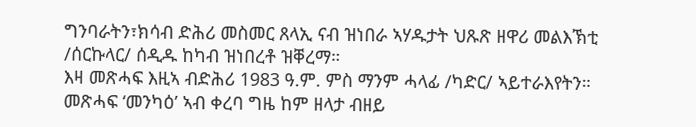ግንባራትን፣ክሳብ ድሕሪ መስመር ጸላኢ ናብ ዝነበራ ኣሃዱታት ህጹጽ ዘዋሪ መልእኽቲ /ሰርኩላር/ ሰዲዱ ከካብ ዝነበረቶ ዝቐረማ።
እዛ መጽሓፍ እዚኣ ብድሕሪ 1983 ዓ.ም. ምስ ማንም ሓላፊ /ካድር/ ኣይተራእየትን። መጽሓፍ ‘መንካዕ’ ኣብ ቀረባ ግዜ ከም ዘላታ ብዘይ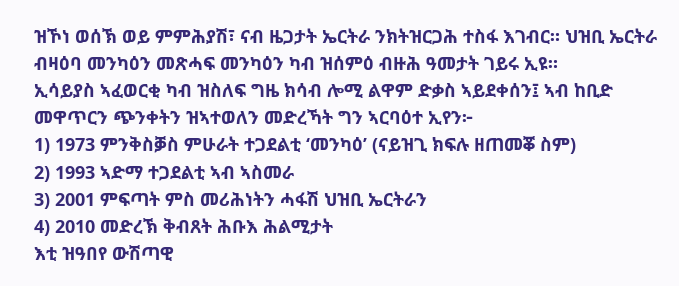ዝኾነ ወሰኽ ወይ ምምሕያሽ፣ ናብ ዜጋታት ኤርትራ ንክትዝርጋሕ ተስፋ እገብር። ህዝቢ ኤርትራ ብዛዕባ መንካዕን መጽሓፍ መንካዕን ካብ ዝሰምዕ ብዙሕ ዓመታት ገይሩ ኢዩ።
ኢሳይያስ ኣፈወርቂ ካብ ዝስለፍ ግዜ ክሳብ ሎሚ ልዋም ድቃስ ኣይደቀሰን፤ ኣብ ከቢድ መዋጥርን ጭንቀትን ዝኣተወለን መድረኻት ግን ኣርባዕተ ኢየን፦
1) 1973 ምንቅስቓስ ምሁራት ተጋደልቲ ‘መንካዕ’ (ናይዝጊ ክፍሉ ዘጠመቖ ስም)
2) 1993 ኣድማ ተጋደልቲ ኣብ ኣስመራ
3) 2001 ምፍጣት ምስ መሪሕነትን ሓፋሽ ህዝቢ ኤርትራን
4) 2010 መድረኽ ቅብጸት ሕቡእ ሕልሚታት
እቲ ዝዓበየ ውሽጣዊ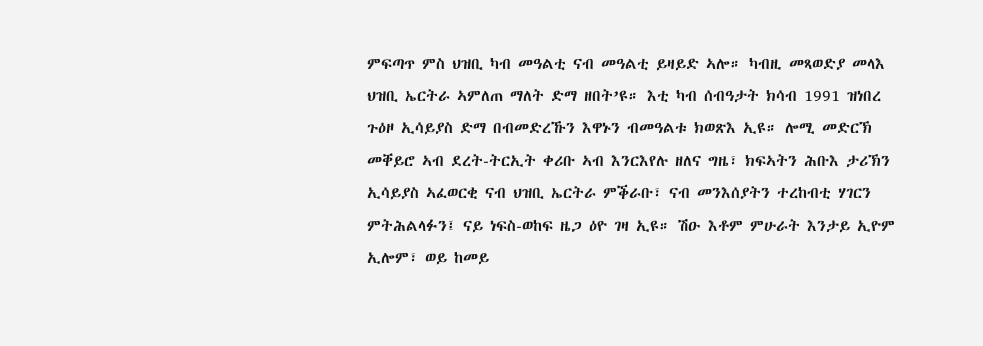ምፍጣጥ ምስ ህዝቢ ካብ መዓልቲ ናብ መዓልቲ ይዛይድ ኣሎ። ካብዚ መጻወድያ መላእ ህዝቢ ኤርትራ ኣምለጠ ማለት ድማ ዘበት’ዩ። እቲ ካብ ሰብዓታት ክሳብ 1991 ዝነበረ ጉዕዞ ኢሳይያስ ድማ በብመድረኹን እዋኑን ብመዓልቱ ክወጽእ ኢዩ። ሎሚ መድርኽ መቐይሮ ኣብ ደረት-ትርኢት ቀሪቡ ኣብ እንርእየሉ ዘለና ግዜ፣ ክፍኣትን ሕቡእ ታሪኽን ኢሳይያስ ኣፈወርቂ ናብ ህዝቢ ኤርትራ ምቕራቡ፣ ናብ መንእሰያትን ተረከብቲ ሃገርን ምትሕልላፉን፤ ናይ ነፍስ-ወከፍ ዜጋ ዕዮ ገዛ ኢዩ። ሽዑ እቶም ምሁራት እንታይ ኢዮም ኢሎም፣ ወይ ከመይ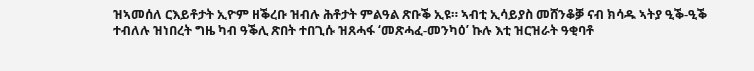ዝኣመሰለ ርእይቶታት ኢዮም ዘቕረቡ ዝብሉ ሕቶታት ምልዓል ጽቡቕ ኢዩ። ኣብቲ ኢሳይያስ መሸንቆቓ ናብ ክሳዱ ኣትያ ዒቕ-ዒቕ ተብለሉ ዝነበረት ግዜ ካብ ዓቕሊ ጽበት ተበጊሱ ዝጸሓፋ ‘መጽሓፈ-መንካዕ’ ኩሉ እቲ ዝርዝራት ዓቂባቶ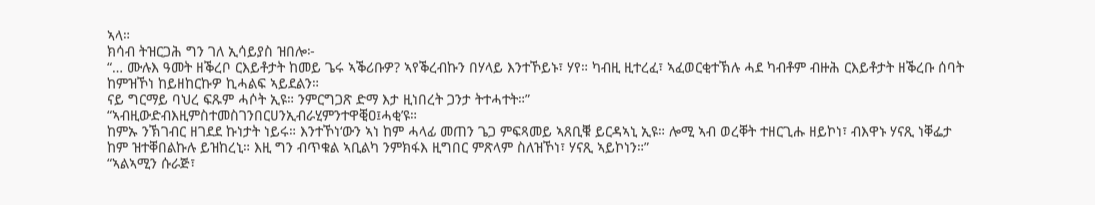ኣላ።
ክሳብ ትዝርጋሕ ግን ገለ ኢሳይያስ ዝበሎ፦
“… ሙሉእ ዓመት ዘቕረቦ ርእይቶታት ከመይ ጌሩ ኣቕሪቡዎ? ኣየቕረብኩን በሃላይ እንተኾይኑ፣ ሃየ። ካብዚ ዚተረፈ፣ ኣፈወርቂተኽሉ ሓደ ካብቶም ብዙሕ ርእይቶታት ዘቕረቡ ሰባት ከምዝኾነ ከይዘከርኩዎ ኪሓልፍ ኣይደልን።
ናይ ግርማይ ባህረ ፍጹም ሓሶት ኢዩ። ንምርግጋጽ ድማ እታ ዚነበረት ጋንታ ትተሓተት።”
“ኣብዚውድብእዚምስተመስገንበርሀንኢብራሂምንተዋቒዐ፤ሓቂ’ዩ።
ከምኡ ንኽገብር ዘገደደ ኩነታት ነይሩ። እንተኾነ‘ውን ኣነ ከም ሓላፊ መጠን ጌጋ ምፍጻመይ ኣጸቢቑ ይርዳኣኒ ኢዩ። ሎሚ ኣብ ወረቐት ተዘርጊሑ ዘይኮነ፣ ብእዋኑ ሃናጺ ነቐፌታ ከም ዝተቐበልኩሉ ይዝከረኒ። እዚ ግን ብጥቁል ኣቢልካ ንምክፋእ ዚግበር ምጽላም ስለዝኾነ፣ ሃናጺ ኣይኮነን።”
“ኣልኣሚን ሱራጅ፣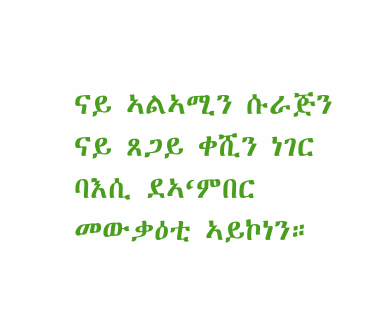ናይ ኣልኣሚን ሱራጅን ናይ ጸጋይ ቀሺን ነገር ባእሲ ደኣ‘ምበር መውቃዕቲ ኣይኮነን።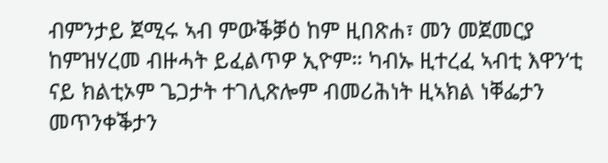ብምንታይ ጀሚሩ ኣብ ምውቕቓዕ ከም ዚበጽሐ፣ መን መጀመርያ ከምዝሃረመ ብዙሓት ይፈልጥዎ ኢዮም። ካብኡ ዚተረፈ ኣብቲ እዋን‘ቲ ናይ ክልቲኦም ጌጋታት ተገሊጽሎም ብመሪሕነት ዚኣክል ነቐፌታን መጥንቀቕታን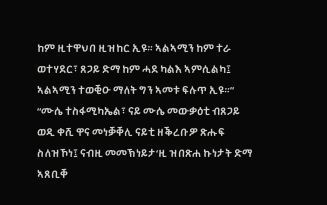ከም ዚተዋህበ ዚዝከር ኢዩ። ኣልኣሚን ከም ተራ ወተሃደር፣ ጸጋይ ድማ ከም ሓደ ካልእ ኣምሲልካ፤ ኣልኣሚን ተወቒዑ ማለት ግን ኣመቱ ፍሉጥ ኢዩ።”
“ሙሴ ተስፋሚካኤል፣ ናይ ሙሴ መውቃዕቲ ብጸጋይ ወዲ ቀሺ ዋና መነቓቐሊ ናይቲ ዘቕረቡዎ ጽሑፍ ስለዝኾነ፤ ናብዚ መመኽነይታ‘ዚ ዝበጽሐ ኩነታት ድማ ኣጸቢቐ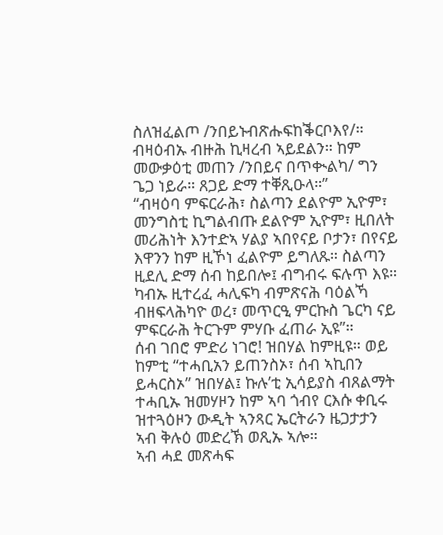ስለዝፈልጦ /ንበይኑብጽሑፍከቕርቦእየ/። ብዛዕብኡ ብዙሕ ኪዛረብ ኣይደልን። ከም መውቃዕቲ መጠን /ንበይና በጥቊልካ/ ግን ጌጋ ነይራ። ጸጋይ ድማ ተቐጺዑላ።”
“ብዛዕባ ምፍርራሕ፣ ስልጣን ደልዮም ኢዮም፣ መንግስቲ ኪግልብጡ ደልዮም ኢዮም፣ ዚበለት መሪሕነት እንተድኣ ሃልያ ኣበየናይ ቦታን፣ በየናይ እዋንን ከም ዚኾነ ፈልዮም ይግለጹ። ስልጣን ዚደሊ ድማ ሰብ ከይበሎ፤ ብግብሩ ፍሉጥ እዩ። ካብኡ ዚተረፈ ሓሊፍካ ብምጽናሕ ባዕልኻ ብዘፍላሕካዮ ወረ፣ መጥርዒ ምርኩስ ጌርካ ናይ ምፍርራሕ ትርጉም ምሃቡ ፈጠራ ኢዩ”።
ሰብ ገበሮ ምድሪ ነገሮ! ዝበሃል ከምዚዩ። ወይ ከምቲ “ተሓቢአን ይጠንስኦ፣ ሰብ ኣኪበን ይሓርስኦ’’ ዝበሃል፤ ኩሉ’ቲ ኢሳይያስ ብጸልማት ተሓቢኡ ዝመሃዞን ከም ኣባ ጎብየ ርእሱ ቀቢሩ ዝተጓዕዞን ውዲት ኣንጻር ኤርትራን ዜጋታታን ኣብ ቅሉዕ መድረኽ ወጺኡ ኣሎ።
ኣብ ሓደ መጽሓፍ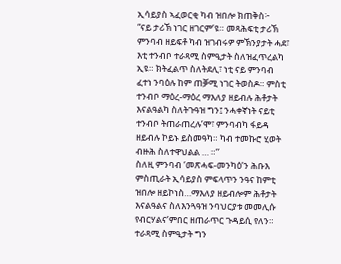ኢሳይያስ ኣፈወርቂ ካብ ዝበሎ ክጠቅስ፦
“ናይ ታሪኽ ነገር ዘገርም’ዩ። መጻሕፍቲ ታሪኽ ምንባብ ዘይፍቶ ካብ ዝገብሩዎ ምኽንያታት ሓደ፣ እቲ ተንብቦ ተራጻሚ ስምዒታት ስለዝፈጥረልካ ኢዩ። ክትፈልጥ ስለትደሊ፣ ነቲ ናይ ምንባብ ፈተነ ንባዕሉ ከም ጠቓሚ ነገር ትወስዶ። ምስቲ ተንብቦ ማዕረ-ማዕረ ማእለያ ዘይብሉ ሕቶታት እናልዓልካ ስለትጉዓዝ ግን፤ ንሓቀኛነት ናይቲ ተንብቦ ትጠራጠረሉ’ሞ፣ ምንባብካ ፋይዳ ዘይብሉ ኮይኑ ይስመዓካ። ካብ ተመኩሮ ሂወት ብዙሕ ስለተዋህልል … ።’’
ስለዚ ምንባብ ‘መጽሓፍ-መንካዕ’ን ሕቡእ ምስጢራት ኢሳይያስ ምፍላጥን ንዓና ከምቲ ዝበሎ ዘይኮነስ…ማእለያ ዘይብሎም ሕቶታት እናልዓልና ስለእንጓዓዝ ንባህርያቱ መመሊሱ የብርሃልና’ምበር ዘጠራጥር ጉዳይሲ የለን። ተራጻሚ ስምዒታት ግን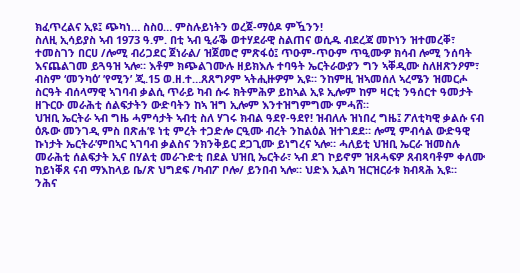ክፈጥረልና ኢዩ፤ ጭካነ… ስስዐ… ምስሉይነትን ወረጀ-ማዕዶ ምዃንን!
ስለዚ ኢሳይያስ ኣብ 1973 ዓ.ም. በቲ ኣብ ዒራቕ ወተሃደራዊ ስልጠና ወሲዱ ብደረጃ መኮነን ዝተመረቐ፣ ተመስገን በርሀ /ሎሚ ብሪጋደር ጀነራል/ ዝጀመሮ ምጽፋዕ፤ ጥዑም-ጥዑም ጥዒሙዎ ክሳብ ሎሚ ንሰባት እናጨልገመ ይጓዓዝ ኣሎ። እቶም ክጭልገሙሉ ዘይክእሉ ተባዓት ኤርትራውያን ግን ኣቐዲሙ ስለዘጽንዖም፣ ብስም ‘መንካዕ’ ’የሚን’ ጂ.15 ወ.ዘ.ተ…ጸጸግዖም ኣትሒዙዎም ኢዩ። ንከምዚ ዝኣመሰለ ኣረሜን ዝመርሖ ስርዓት ብሰላማዊ ኣገባብ ቃልሲ ጥራይ ካብ ሱሩ ክትምሕዎ ይከኣል ኢዩ ኢሎም ከም ዛርቲ ንዓሰርተ ዓመታት ዘጉርዑ መራሕቲ ሰልፍታትን ውድባትን ከኣ ዝግ ኢሎም እንተዝግምግሙ ምሓሸ።
ህዝቢ ኤርትራ ኣብ ግዜ ሓምሳታት ኣብቲ ስለ ሃገሩ ክብል ዓደየ-ዓደየ! ዝብለሉ ዝነበረ ግዜ፤ ፖለቲካዊ ቃልሱ ናብ ዕጹው መንገዲ ምስ በጽሐ’ዩ ነቲ ምረት ተጋድሎ ርዒሙ ብረት ንከልዕል ዝተገደደ። ሎሚ ምብሳል ውድዓዊ ኩነታት ኤርትራ’ምበኣር ኣገባብ ቃልስና ንክንቅይር ደጋጊሙ ይነግረና ኣሎ። ሓለይቲ ህዝቢ ኤርራ ዝመስሉ መራሕቲ ሰልፍታት ኢና በሃልቲ መራጉድቲ በደል ህዝቢ ኤርትራ፣ ኣብ ደገ ኮይኖም ዝጸሓፍዎ ጸብጻባቶም ቀለሙ ከይነቐጸ ናብ ማእከላይ ቤ/ጽ ህግደፍ /ካብፖ ቦሎ/ ይንበብ ኣሎ። ህድእ ኢልካ ዝርዝርራቱ ክብጻሕ ኢዩ።
ንሕና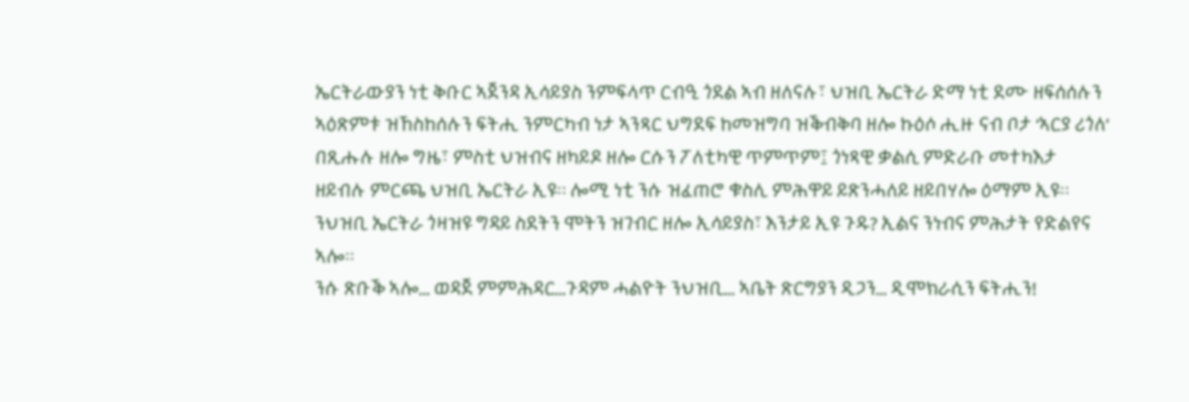ኤርትራውያን ነቲ ቅቡር ኣጀንዳ ኢሳይያስ ንምፍላጥ ርብዒ ጎደል ኣብ ዘለናሉ፣ ህዝቢ ኤርትራ ድማ ነቲ ደሙ ዘፍሰሰሉን ኣዕጽምቱ ዝኸስከሰሉን ፍትሒ ንምርካብ ነታ ኣንጻር ህግደፍ ከመዝግባ ዝቕብቅባ ዘሎ ኩዕሶ ሒዙ ናብ ቦታ ‘ኣርያ ሪጎለ’ በጺሑሉ ዘሎ ግዜ፣ ምስቲ ህዝብና ዘካይዶ ዘሎ ርሱን ፖለቲካዊ ጥምጥም፤ ጎነጻዊ ቃልሲ ምድራቡ መተካእታ ዘይብሉ ምርጫ ህዝቢ ኤርትራ ኢዩ። ሎሚ ነቲ ንሱ ዝፈጠሮ ቁስሊ ምሕዋይ ይጽንሓለይ ዘይበሃሎ ዕማም ኢዩ። ንህዝቢ ኤርትራ ጎዛዝዩ ግዳይ ስደትን ሞትን ዝገብር ዘሎ ኢሳይያስ፣ እንታይ ኢዩ ጉዱ? ኢልና ንነብና ምሕታት የድልየና ኣሎ።
ንሱ ጽቡቕ ኣሎ… ወዳጀ ምምሕዳር…ጉዳም ሓልዮት ንህዝቢ… ኣቤት ጽርግያን ዲጋን… ዲሞክራሲን ፍትሒን!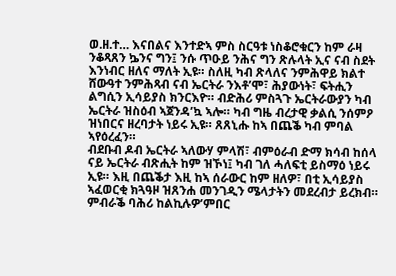ወ.ዘ.ተ… እናበልና እንተድኣ ምስ ስርዓቱ ነስቆሮቁርን ከም ራዛ ንቆጻጸን ኴንና ግን፤ ንሱ ጥዑይ ንሕና ግን ጽሉላት ኢና ናብ ስደት እንነብር ዘለና ማለት ኢዩ። ስለዚ ካብ ጽላለና ንምሕዋይ ክልተ ሸውዓተ ንምሕጻብ ናብ ኤርትራ ንእቶ’ሞ፣ ሕያውነት፣ ፍትሒን ልግሲን ኢሳይያስ ክንርእዮ። ብድሕሪ ምስጓጉ ኤርትራውያን ካብ ኤርትራ ዝስዕብ ኣጀንዳ’ኳ ኣሎ። ካብ ግዜ ብረታዊ ቃልሲ ንሰምዖ ዝነበርና ዘረባታት ነይሩ ኢዩ። ጸጸኒሑ ከኣ በጨቕ ካብ ምባል ኣየዕረፈን።
ብደቡብ ዶብ ኤርትራ ኣለውሃ ምላሽ፣ ብምዕራብ ድማ ክሳብ ከሰላ ናይ ኤርትራ ብጽሒት ከም ዝኾነ፤ ካብ ገለ ሓለፍቲ ይስማዕ ነይሩ ኢዩ። እዚ በጨቕታ እዚ ከኣ ሰራውር ከም ዘለዎ፣ በቲ ኢሳይያስ ኣፈወርቂ ክጓዓዞ ዝጸንሐ መንገዲን ሜላታትን መደረብታ ይረክብ። ምብራቕ ባሕሪ ከልኪሉዎ’ምበር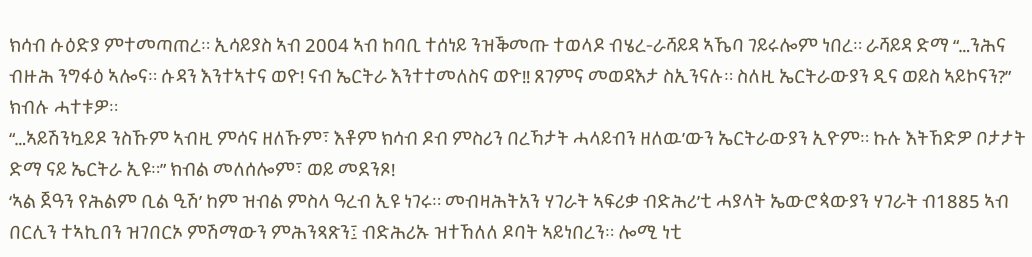ክሳብ ሱዕድያ ምተመጣጠረ። ኢሳይያስ ኣብ 2004 ኣብ ከባቢ ተሰነይ ንዝቕመጡ ተወላዶ ብሄረ-ራሻይዳ ኣኼባ ገይሩሎም ነበረ። ራሻይዳ ድማ “…ንሕና ብዙሕ ንግፋዕ ኣሎና። ሱዳን እንተኣተና ወዮ! ናብ ኤርትራ እንተተመለስና ወዮ!! ጸገምና መወዳእታ ስኢንናሉ። ስለዚ ኤርትራውያን ዲና ወይስ ኣይኮናን?” ክብሉ ሓተቱዎ።
“…ኣይሽንኳይዶ ንስኹም ኣብዚ ምሳና ዘለኹም፣ እቶም ክሳብ ዶብ ምስሪን በረኻታት ሓላይብን ዘለዉ’ውን ኤርትራውያን ኢዮም። ኩሉ እትኸድዎ ቦታታት ድማ ናይ ኤርትራ ኢዩ።” ክብል መለሰሎም፣ ወይ መደንጾ!
‘ኣል ጀዓን የሕልም ቢል ዒሽ’ ከም ዝብል ምስላ ዓረብ ኢዩ ነገሩ። መብዛሕትአን ሃገራት ኣፍሪቃ ብድሕሪ’ቲ ሓያላት ኤውሮጳውያን ሃገራት ብ1885 ኣብ በርሊን ተኣኪበን ዝገበርኦ ምሽማውን ምሕንጻጽን፤ ብድሕሪኡ ዝተኸለለ ዶባት ኣይነበረን። ሎሚ ነቲ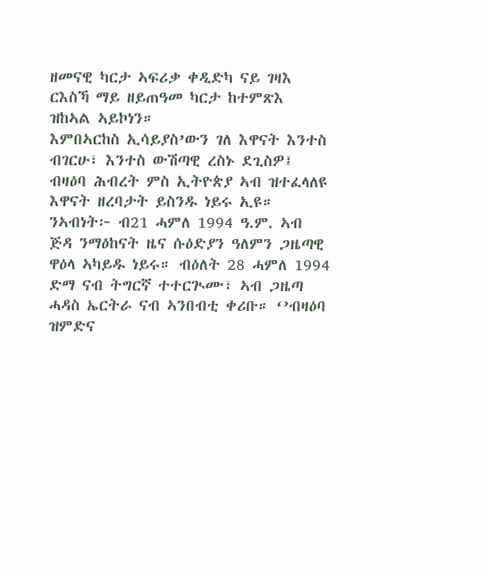ዘመናዊ ካርታ ኣፍሪቃ ቀዲድካ ናይ ገዛእ ርእስኻ ማይ ዘይጠዓመ ካርታ ከተምጽእ ዝከኣል ኣይኮነን።
እምበኣርከስ ኢሳይያስ’ውን ገለ እዋናት እንተስ ብገርሁ፣ እንተስ ውሽጣዊ ረስኑ ደጊስዎ፤ ብዛዕባ ሕብረት ምስ ኢትዮጵያ ኣብ ዝተፈላለዩ እዋናት ዘረባታት ይስንዱ ነይሩ ኢዩ።
ንኣብነት፦ ብ21 ሓምለ 1994 ዓ.ም. ኣብ ጅዳ ንማዕከናት ዜና ሱዕድያን ዓለምን ጋዜጣዊ ዋዕላ ኣካይዱ ነይሩ። ብዕለት 28 ሓምለ 1994 ድማ ናብ ትግርኛ ተተርጒሙ፣ ኣብ ጋዜጣ ሓዳስ ኤርትራ ናብ ኣንበብቲ ቀሪቡ። ‘’ብዛዕባ ዝምድና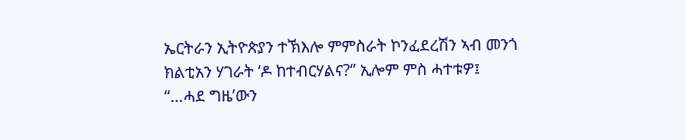ኤርትራን ኢትዮጵያን ተኽእሎ ምምስራት ኮንፈደረሽን ኣብ መንጎ ክልቲአን ሃገራት ‘ዶ ከተብርሃልና?‘’ ኢሎም ምስ ሓተቱዎ፤
“…ሓደ ግዜ’ውን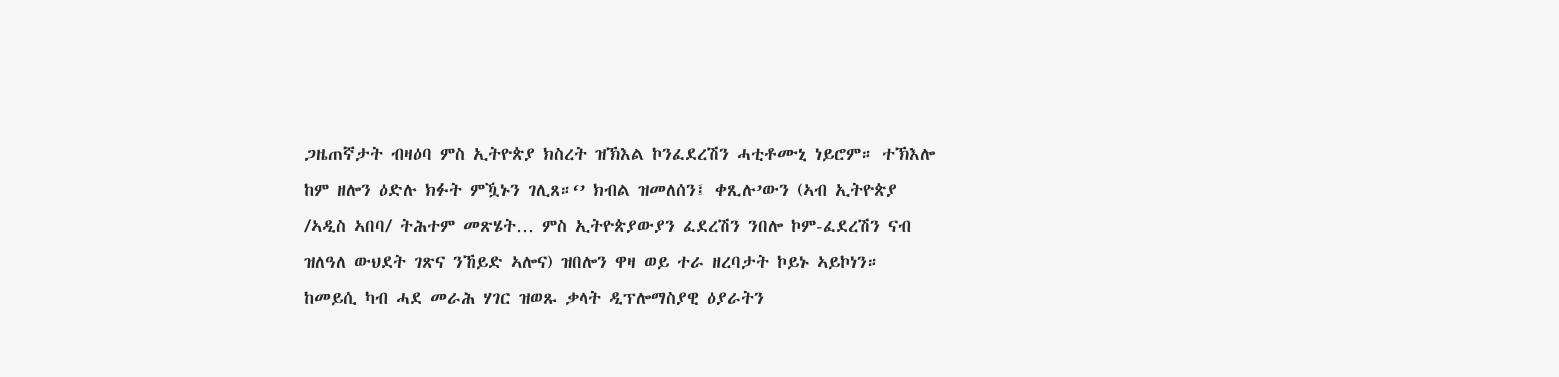ጋዜጠኛታት ብዛዕባ ምስ ኢትዮጵያ ክስረት ዝኽእል ኮንፈደረሽን ሓቲቶሙኒ ነይሮም። ተኽእሎ ከም ዘሎን ዕድሉ ክፉት ምዃኑን ገሊጸ።‘’ ክብል ዝመለሰን፤ ቀጺሉ’ውን (ኣብ ኢትዮጵያ /ኣዲስ ኣበባ/ ትሕተም መጽሄት… ምስ ኢትዮጵያውያን ፈደረሽን ንበሎ ኮም-ፈደረሽን ናብ ዝለዓለ ውህደት ገጽና ንኸይድ ኣሎና) ዝበሎን ዋዛ ወይ ተራ ዘረባታት ኮይኑ ኣይኮነን። ከመይሲ ካብ ሓደ መራሕ ሃገር ዝወጹ ቃላት ዲፕሎማስያዊ ዕያራትን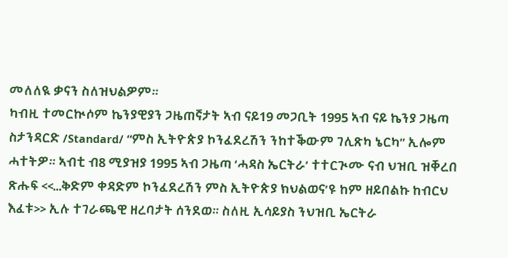መለለዪ ቃናን ስለዝህልዎም።
ካብዚ ተመርኲሶም ኬንያዊያን ጋዜጠኛታት ኣብ ናይ19 መጋቢት 1995 ኣብ ናይ ኬንያ ጋዜጣ ስታንዳርድ /Standard/ “ምስ ኢትዮጵያ ኮንፈደረሽን ንከተቕውም ገሊጽካ ኔርካ” ኢሎም ሓተትዎ። ኣብቲ ብ8 ሚያዝያ 1995 ኣብ ጋዜጣ ‘ሓዳስ ኤርትራ’ ተተርጒሙ ናብ ህዝቢ ዝቐረበ ጽሑፍ <<…ቅድም ቀዳድም ኮንፈደረሽን ምስ ኢትዮጵያ ክህልወና’ዩ ከም ዘይበልኩ ከብርህ እፈቱ>> ኢሉ ተገራጫዊ ዘረባታት ሰንደወ። ስለዚ ኢሳይያስ ንህዝቢ ኤርትራ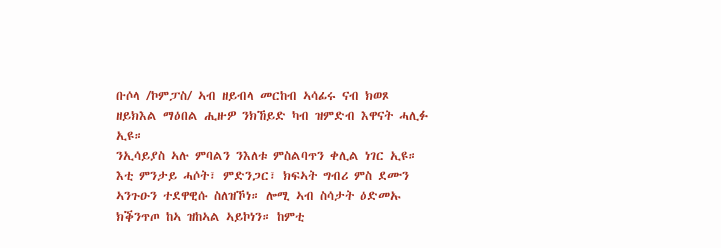ቡሶላ /ኮምፓስ/ ኣብ ዘይብላ መርከብ ኣሳፊሩ ናብ ክወጾ ዘይክእል ማዕበል ሒዙዎ ንክኸይድ ካብ ዝምድብ እዋናት ሓሊፉ ኢዩ።
ንኢሳይያስ ኣሉ ምባልን ንእለቱ ምስልባጥን ቀሊል ነገር ኢዩ። እቲ ምንታይ ሓሶት፣ ምድንጋር፣ ክፍኣት ግብሪ ምስ ደሙን ኣንጉዑን ተደዋዊሱ ስለዝኾነ። ሎሚ ኣብ ስሳታት ዕድመኡ ክቕንጥጦ ከኣ ዝከኣል ኣይኮነን። ከምቲ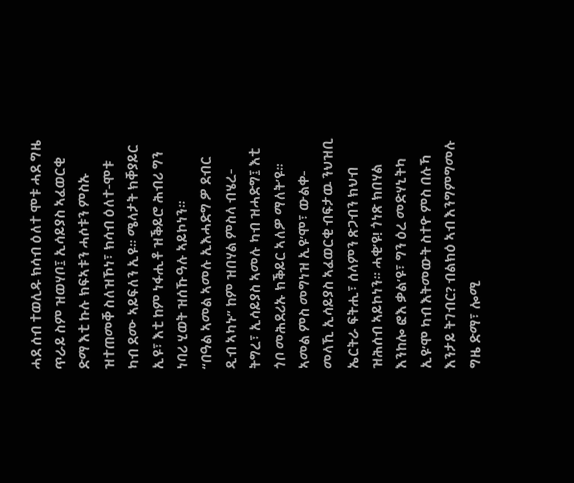ሓደ ሰብ ተወሊዱ ክሳብ ዕለተ ሞቱ ሓደ ግዜ ጥራይ ስም ዝወሃቦ፤ ኢሳይያስ ኣፈወርቂ ድማ እቲ ኩሉ ክፍኣቱን ሓሶቱን ምስኡ ዝተጠመቐ ስለዝኾነ፣ ክሳብ ዕለተ-ሞቱ ካብ ደሙ ኣይፍለን ኢዩ። ሜላታት ክቐያይር ኢዩ፣ እቲ ከም ነፋሒቶ ዝቕይሮ ሕብሪ ግን ነባሪ ሂወት ዝሰኹዓሉ ኣይኮነን።
“በዓል ኣመል ኣመሉ ኢእሓድግ ዎ ደብር ዲብ ኣካኑ” ከም ዝበሃል ምስላ ብሄረ-ትግረ፣ ኢሳይያስ ኣመሉ ካብ ዝሓድግ፤ እቲ ጎቦ መሕደሪኡ ክቕይር ኣለዎ ማለት’ዩ። ኣመል ምስ መግነዝ ኢዩ’ሞ፣ ውልቀ-መላኺ ኢሳይያስ ኣፈወርቂ ብፍታዉ ንህዝቢ ኤርትራ ፍትሒ፣ ሰላምን ጽጋብን ክህብ ዝሕሰብ ኣይኮነን። ሓቂ’ዩ! ጎነጽ ክበሃል እንከሎ ፎእ ቃል’ዩ፣ ግን ዕረ መድሃኒትካ ኢዩ’ሞ ካብ እትመውት ስተዮ ምስ በሉኻ እንታይ ትገብር? ብልክዕ ኣብ እንግምግመሉ ግዜ ድማ፣ ሎሚ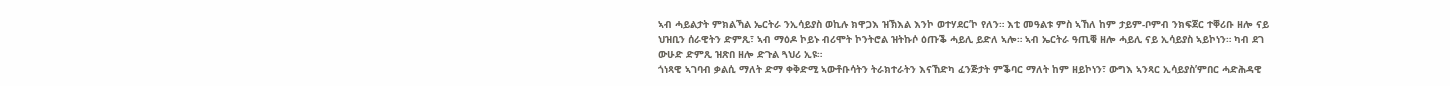ኣብ ሓይልታት ምክልኻል ኤርትራ ንኢሳይያስ ወኪሉ ክዋጋእ ዝኽእል እንኮ ወተሃደር’ኮ የለን። እቲ መዓልቱ ምስ ኣኸለ ከም ታይም-ቦምብ ንክፍጀር ተቐሪቡ ዘሎ ናይ ህዝቢን ሰራዊትን ድምጺ፣ ኣብ ማዕዶ ኮይኑ ብሪሞት ኮንትሮል ዝትኩሶ ዕጡቕ ሓይሊ ይድለ ኣሎ። ኣብ ኤርትራ ዓጢቑ ዘሎ ሓይሊ ናይ ኢሳይያስ ኣይኮነን። ካብ ደገ ውሁድ ድምጺ ዝጽበ ዘሎ ድጉል ጓህሪ ኢዩ።
ጎነጻዊ ኣገባብ ቃልሲ ማለት ድማ ቀቅድሚ ኣውቶቡሳትን ትራክተራትን እናኸድካ ፈንጅታት ምቕባር ማለት ከም ዘይኮነን፣ ውግእ ኣንጻር ኢሳይያስ’ምበር ሓድሕዳዊ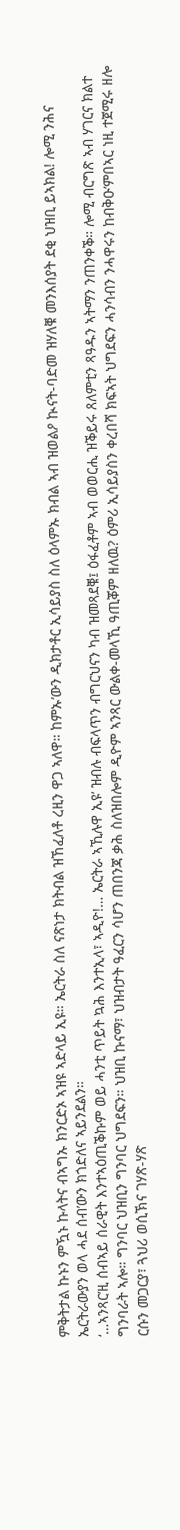ምቅትታል ኩኑን ምዃኑ ኩላትና ብኣግኡ ክንርድኦ ኣዝዩ ኣድላይ ኢዩ። ኤርትራ ስለ ናጽነታ ክትብል ዝኸፈለቶ ረዚን ዋጋ ኣለዋ። ከምኡ’ውን ዲክታቶር ኢሳይያስ ስለ ዕላምኡ ክብል ኣብ ዝወልዖ ኲናት-ባድመ ዝሃለቑ መንእሰያት ደቂ ህዝቢ ይኣክል! ሎሚ ንሕና ኤርትራውያን ወላ ሓደ ሰብ’ውን ክጎድለና ኣይንደልን።
‘…ኣንጻር’ዚ ሰብኣይ ሰራዊት እንተኣዕጢቕኩም ወይ ሓንቲ ጥይት ኳሕ እንተኢላ፣ ኣዲዮ!… ኤርትራ ኣኺሉዋ ኢዩ’ ዝብሉ ብፍላጥን ብግርህናን ካብ ዝመጻደቑ፤ ዕፋፈቶም ኣብ ወወርሒ ዝቕይሩ ጸለምቲን ጻዓዱን ኣትማን ንጠንቀቕ። ሎሚ ብርግጽ ኣብ ሃገርና ክልተ ግንባራት ኣሎ። ግንባር ህዝቢን ግንባር ህግደፍን። ህዝቢ ኩናማ፣ ህዝብታት ዓፈርን ሳሆን ጠበንጃ ቃሕ ስለዝበሎም ዲዮም ኣንጻር ውልቀ-መላኺ ዓጢቖም ዘለዉ? ዕምሪ ኢሳይያስን ቀረበሻ ክፍኣት ህግደፍን ሓንሳብን ንሓዋሩን ከብቅዑ’ምበኣር ነዚ ተጀሚሩ ዘሎ ርሱን መጋርያ፣ ጓህሪ ወሲኽና ገሃጽ-ሃጽ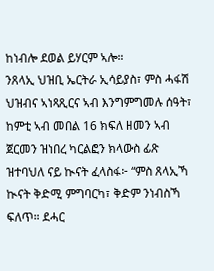ከነብሎ ደወል ይሃርም ኣሎ።
ንጸላኢ ህዝቢ ኤርትራ ኢሳይያስ፣ ምስ ሓፋሽ ህዝብና ኣነጻጺርና ኣብ እንግምግመሉ ሰዓት፣ ከምቲ ኣብ መበል 16 ክፍለ ዘመን ኣብ ጀርመን ዝነበረ ካርልፎን ክላውስ ፊጽ ዝተባህለ ናይ ኲናት ፈላስፋ፦ “ምስ ጸላኢኻ ኲናት ቅድሚ ምግባርካ፣ ቅድም ንነብስኻ ፍለጥ። ደሓር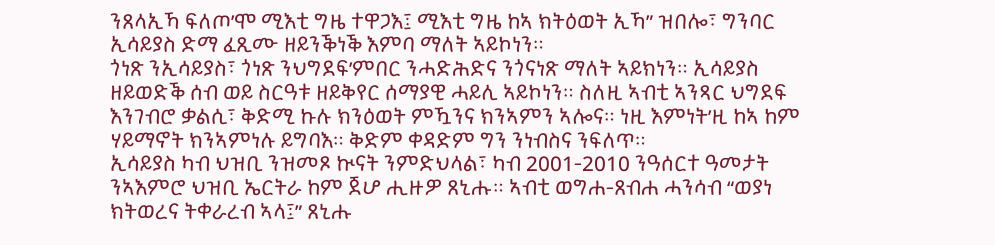ንጸላኢኻ ፍለጦ’ሞ ሚእቲ ግዜ ተዋጋእ፤ ሚእቲ ግዜ ከኣ ክትዕወት ኢኻ” ዝበሎ፣ ግንባር ኢሳይያስ ድማ ፈጺሙ ዘይንቕነቕ እምባ ማለት ኣይኮነን።
ጎነጽ ንኢሳይያስ፣ ጎነጽ ንህግደፍ’ምበር ንሓድሕድና ንጎናነጽ ማለት ኣይክነን። ኢሳይያስ ዘይወድቕ ሰብ ወይ ስርዓቱ ዘይቅየር ሰማያዊ ሓይሊ ኣይኮነን። ስለዚ ኣብቲ ኣንጻር ህግደፍ እንገብሮ ቃልሲ፣ ቅድሚ ኩሉ ክንዕወት ምዃንና ክንኣምን ኣሎና። ነዚ እምነት’ዚ ከኣ ከም ሃይማኖት ክንኣምነሉ ይግባእ። ቅድም ቀዳድም ግን ንነብስና ንፍለጥ።
ኢሳይያስ ካብ ህዝቢ ንዝመጾ ኲናት ንምድህላል፣ ካብ 2001-2010 ንዓሰርተ ዓመታት ንኣእምሮ ህዝቢ ኤርትራ ከም ጀሆ ሒዙዎ ጸኒሑ። ኣብቲ ወግሐ-ጸብሐ ሓንሳብ “ወያነ ክትወረና ትቀራረብ ኣላ፤” ጸኒሑ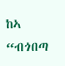ከኣ “ብጎበጣ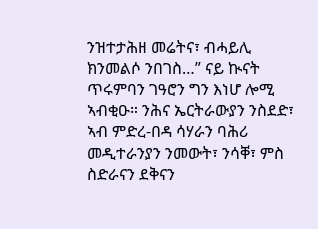ንዝተታሕዘ መሬትና፣ ብሓይሊ ክንመልሶ ንበገስ…” ናይ ኲናት ጥሩምባን ገዓሮን ግን እነሆ ሎሚ ኣብቂዑ። ንሕና ኤርትራውያን ንስደድ፣ ኣብ ምድረ-በዳ ሳሃራን ባሕሪ መዲተራንያን ንመውት፣ ንሳቐ፣ ምስ ስድራናን ደቅናን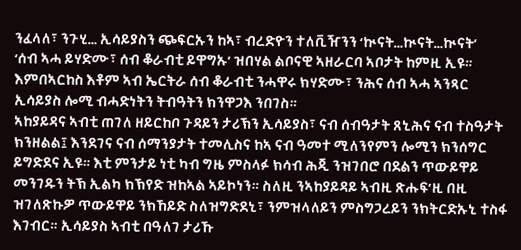ንፈላለ፣ ንጉሂ… ኢሳይያስን ጭፍርኡን ከኣ፣ ብረድዮን ተለቪዥንን ‘ኲናት…ኲናት…ኲናት’
‘ሰብ ኣሓ ይሃድሙ፣ ሰብ ቆራብቲ ይዋግኡ’ ዝበሃል ልቦናዊ ኣዘራርባ ኣቦታት ከምዚ ኢዩ። እምበኣርከስ እቶም ኣብ ኤርትራ ሰብ ቆራብቲ ንሓዋሩ ክሃድሙ፣ ንሕና ሰብ ኣሓ ኣንጻር ኢሳይያስ ሎሚ ብሓድነትን ትብዓትን ክንዋጋእ ንበገስ።
ኣከያይዳና ኣብቲ ጠገለ ዘይርከቦ ጉዳይን ታሪኽን ኢሳይያስ፣ ናብ ሰብዓታት ጸኒሕና ናብ ተስዓታት ክንዘልል፤ እንደገና ናብ ሰማንያታት ተመሊስና ከኣ ናብ ዓመተ ሚለንየምን ሎሚን ክንሰግር ይግድደና ኢዩ። እቲ ምንታይ ነቲ ካብ ግዜ ምስላፉ ክሳብ ሕጂ ንዝገበሮ በደልን ጥውይዋይ መንገዱን ትኽ ኢልካ ክኽየድ ዝከኣል ኣይኮነን። ስለዚ ንኣከያይዳይ ኣብዚ ጽሑፍ’ዚ በዚ ዝገለጽኩዎ ጥውይዋይ ንክኸይድ ስለዝግድደኒ፣ ንምዝላለይን ምስግጋረይን ንክትርድኡኒ ተስፋ እገብር። ኢሳይያስ ኣብቲ በዓለገ ታሪኹ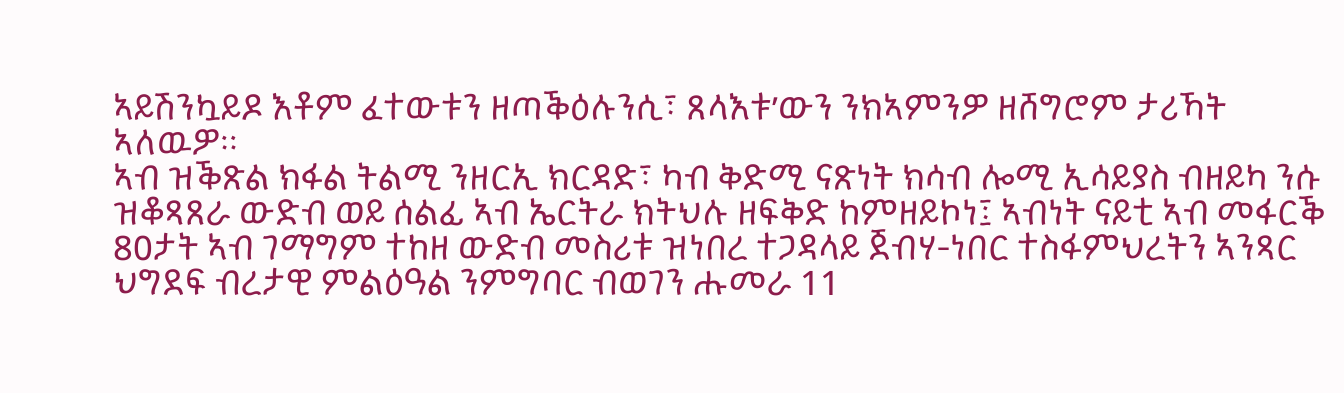ኣይሽንኳይዶ እቶም ፈተውቱን ዘጣቕዕሉንሲ፣ ጸላእቱ’ውን ንክኣምንዎ ዘሸግሮም ታሪኻት ኣለዉዎ።
ኣብ ዝቕጽል ክፋል ትልሚ ንዘርኢ ክርዳድ፣ ካብ ቅድሚ ናጽነት ክሳብ ሎሚ ኢሳይያስ ብዘይካ ንሱ ዝቆጻጸራ ውድብ ወይ ሰልፊ ኣብ ኤርትራ ክትህሉ ዘፍቅድ ከምዘይኮነ፤ ኣብነት ናይቲ ኣብ መፋርቕ 80ታት ኣብ ገማግም ተከዘ ውድብ መስሪቱ ዝነበረ ተጋዳላይ ጀብሃ-ነበር ተስፋምህረትን ኣንጻር ህግደፍ ብረታዊ ምልዕዓል ንምግባር ብወገን ሑመራ 11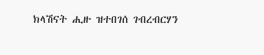ክላሽናት ሒዙ ዝተበገሰ ገብረብርሃን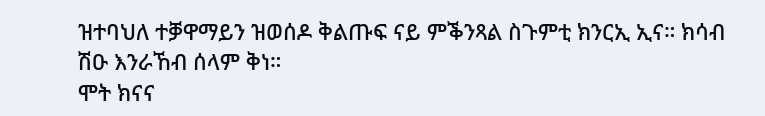ዝተባህለ ተቓዋማይን ዝወሰዶ ቅልጡፍ ናይ ምቕንጻል ስጉምቲ ክንርኢ ኢና። ክሳብ ሽዑ እንራኸብ ሰላም ቅነ።
ሞት ክናና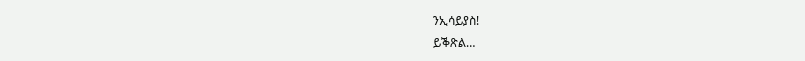ንኢሳይያስ!
ይቕጽል…